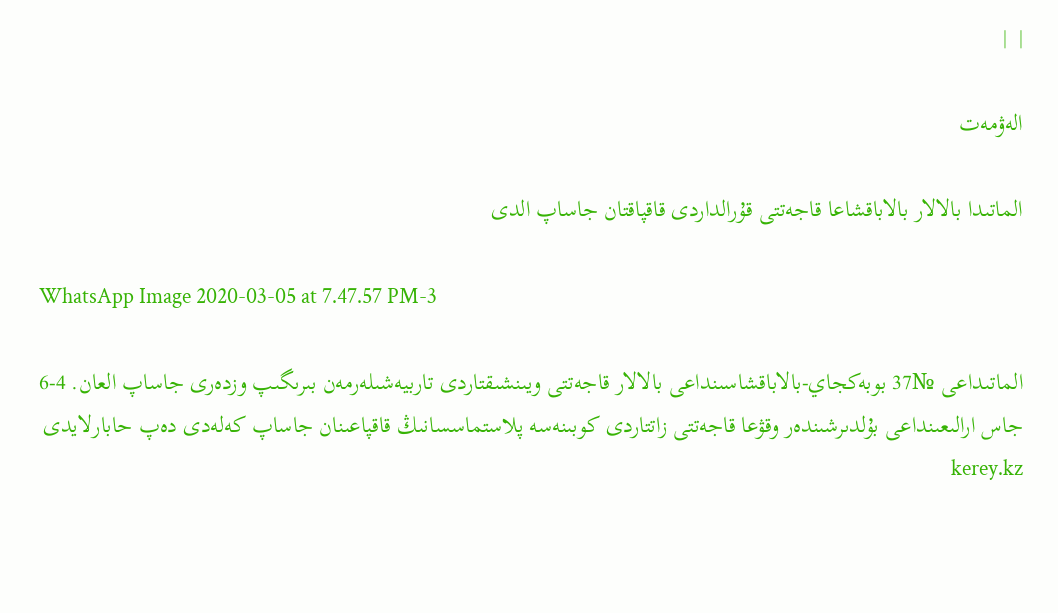|  |

الەۋمەت

الماتىدا بالالار بالاباقشاعا قاجەتتى قۇرالداردى قاقپاقتان جاساپ الدى

WhatsApp Image 2020-03-05 at 7.47.57 PM-3

الماتىداعى №37 بوبەكجاي-بالاباقشاسىنداعى بالالار قاجەتتى ويىنشىقتاردى تاربيەشىلەرمەن بىرىگىپ وزدەرى جاساپ العان. 4-6 جاس ارالىعىنداعى بۇلدىرشىندەر وقۋعا قاجەتتى زاتتاردى كوبىنەسە پلاستماسسانىڭ قاقپاعىنان جاساپ كەلەدى دەپ حابارلايدى kerey.kz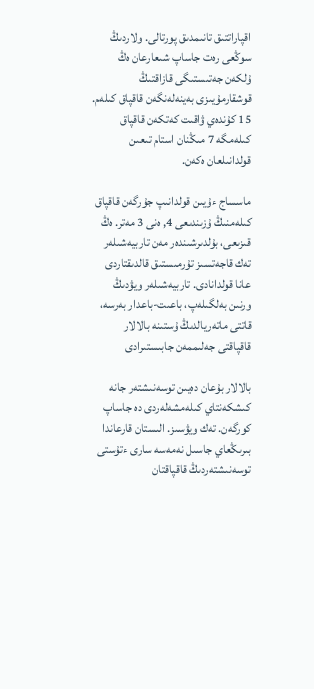اقپاراتتىق تانىمدىق پورتالى. ولاردىڭ سوڭعى رەت جاساپ شىعارعان ەڭ ۇلكەن جەتىستىگى قازاقتىڭ قوشقارمۇيىزى بەينەلەنگەن قاقپاق كىلەم. 15 كۇندەي ۋاقىت كەتكەن قاقپاق كىلەمگە 7 مىڭنان استام تىعىن قولدانىلعان ەكەن.

ماسساج ءۇيىن قولدانىپ جۇرگەن قاقپاق كىلەمنىڭ ۇزىندىعى 4, ەنى 3 مەتر. ەڭ قىزىعى، بۇلدىرشىندەر مەن تاربيەشىلەر تەك قاجەتسىز تۇرمىستىق قالدىقتاردى عانا قولدانادى. تاربيەشىلەر ويۋدىڭ ورنىن بەلگىلەپ، باعىت-باعدار بەرسە، قاتتى ماتەريالدىڭ ۇستىنە بالالار قاقپاقتى جەلىممەن جابىستىرادى

بالالار بۇعان دەيىن توسەنىشتەر جانە كىشكەنتاي كىلەمشەلەردى دە جاساپ كورگەن. تەك ويۋسىز. الىستان قارعاندا بىرىڭعاي جاسىل نەمەسە سارى ءتۇستى توسەنىشتەردىڭ قاقپاقتان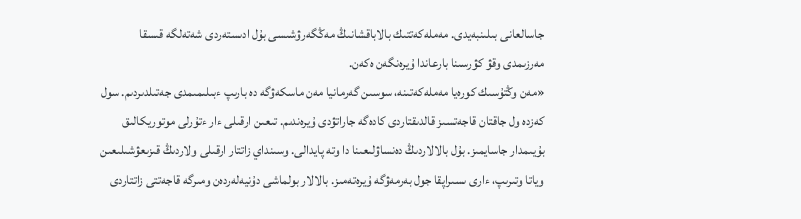جاسالعانى بىلىنبەيدى. مەملەكەتتىك بالاباقشانىڭ مەڭگەرۋشىسى بۇل ادىستەردى شەتەلگە قىسقا مەرزىمدى وقۋ كۋرسىنا بارعاندا ۇيرەنگەن ەكەن.
«مەن وڭتۇسىك كورەيا مەملەكەتىنە، سوسىن گەرمانيا مەن ماسكەۋگە دە بارىپ ءبىلىمىمدى جەتىلدىردىم. سول كەزدە ول جاقتان قاجەتسىز قالدىقتاردى كادەگە جاراتۋدى ۇيرەندىم. تىعىن ارقىلى ءار ءتۇرلى موتوريكالىق بۇيىمدار جاسايمىز. بۇل بالالاردىڭ دەنساۋلىعىنا دا وتە پايدالى. وسىنداي زاتتار ارقىلى ولاردىڭ قىزىعۋشىلىعىن وياتا وتىرىپ، ءارى ىسىراپقا جول بەرمەۋگە ۇيرەتەمىز. بالالار بولماشى دۇنيەلەردەن ومىرگە قاجەتتى زاتتاردى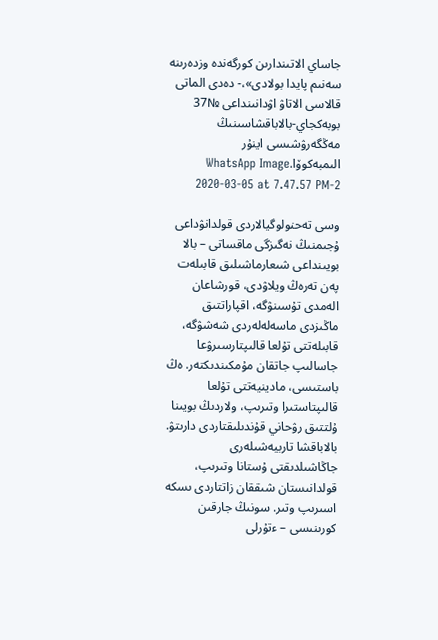جاساي الاتىندارىن كورگەندە وزدەرىنە سەنىم پايدا بولادى»،- دەدى الماتى قالاسى الاتاۋ اۋدانىنداعى №37 بوبەكجاي-بالاباقشاسىنىڭ مەڭگەرۋشىسى اينۇر الىمبەكوۆا.WhatsApp Image 2020-03-05 at 7.47.57 PM-2

وسى تەحنولوگيالاردى قولدانۋداعى ۇجىمنىڭ نەگىزگى ماقساتى – بالا بويىنداعى شىعارماشىلىق قابىلەت پەن تەرەڭ ويلاۋدى، قورشاعان الەمدى تۇسىنۋگە، اقپاراتتىق ماڭىزدى ماسەلەلەردى شەشۋگە، قابىلەتتى تۇلعا قالىپتارسىرۋعا جاسالىپ جاتقان مۇمكىندىكتەر. ەڭ باستىسى، مادينيەتتى تۇلعا قالىپتاستىرا وتىرىپ، ولاردىڭ بويىنا ۇلتتىق رۋحاني قۇندىلىقتاردى دارىتۋ. بالاباقشا تاربيەشىلەرى جاڭاشىلدىقتى ۇستانا وتىرىپ، قولدانىستان شىققان زاتتاردى ىسكە اسىرىپ وتىر. سونىڭ جارقىن كورىنىسى – ءتۇرلى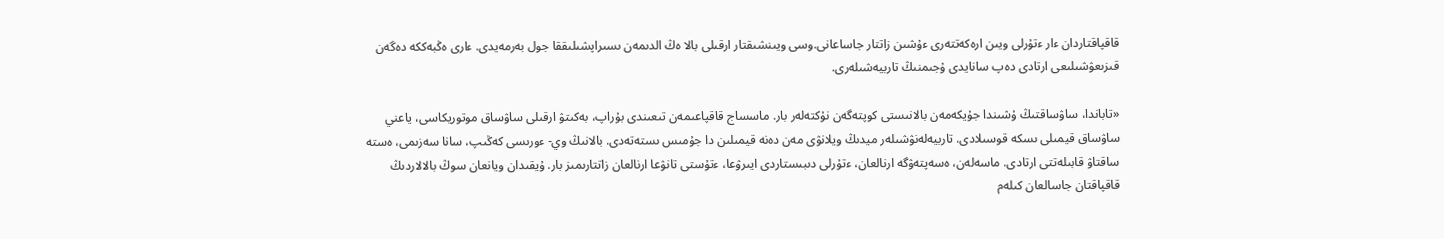قاقپاقتاردان ءار ءتۇرلى ويىن ارەكەتتەرى ءۇشىن زاتتار جاساعانى.وسى ويىنشىقتار ارقىلى بالا ەڭ الدىمەن ىسىراپشىلىققا جول بەرمەيدى. ءارى ەڭبەككە دەگەن قىزىعۋشىلىعى ارتادى دەپ سانايدى ۇجىمنىڭ تاربيەشىلەرى.

«تاباندا، ساۋساقتىڭ ۇشىندا جۇيكەمەن بالانىستى كوپتەگەن نۇكتەلەر بار. ماسساج قاقپاعىمەن تىعىندى بۇراپ، بەكىتۋ ارقىلى ساۋساق موتوريكاسى، ياعني ساۋساق قيمىلى ىسكە قوسىلادى. تاربيەلەنۋشىلەر ميدىڭ ويلانۋى مەن دەنە قيمىلىن دا جۇمىس ىستەتەدى. بالانىڭ وي- ءورىسى كەڭىپ، سانا سەزىمى، ەستە ساقتاۋ قابىلەتتى ارتادى. ماسەلەن، ەسەپتەۋگە ارنالعان، ءتۇرلى دىبىستاردى ايىرۋعا، ءتۇستى تانۋعا ارنالعان زاتتارىمىز بار. ۇيقىدان ويانعان سوڭ بالالاردىڭ قاقپاقتان جاسالعان كىلەم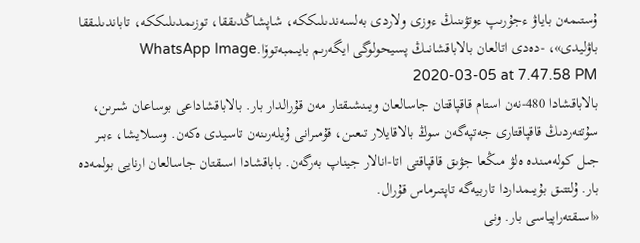ۇستىمەن باياۋ ءجۇرىپ ءوتۋىنىڭ ءوزى ولاردى بەلسەندىلىككە، شاپشاڭدىققا، توزىمدىلىككە، تاباندىلىققا باۋليدى»، -دەدى اتالعان بالاباقشانىڭ پسيحولوگى ايگەرىم بايىمبەتوۆا.WhatsApp Image 2020-03-05 at 7.47.58 PM
بالاباقشادا 480-نەن استام قاقپاقتان جاسالعان ويىنشىقتار مەن قۇرالدار بار. بالاباقشاداعى بوساعان شىرىن، سۇتتەردىڭ قاقپاقتارى جەتپەگەن سوڭ بالاقايلار تىعىن، قۇمىرانى ۇيلەرىنەن تاسيدى ەكەن. وسىلايشا، ءبىر جىل كولەمىندە ەلۋ مىڭعا جۋىق قاقپاقتى اتا-انالار جيناپ بەرگەن. باباقشادا اسىقتان جاسالعان ارنايى بولمەدە بار. ۇلتتىق بۇيىمداردا تاربيەگە تاپتىرماس قۇرال.
«اسىقتەراپياسى بار. ونى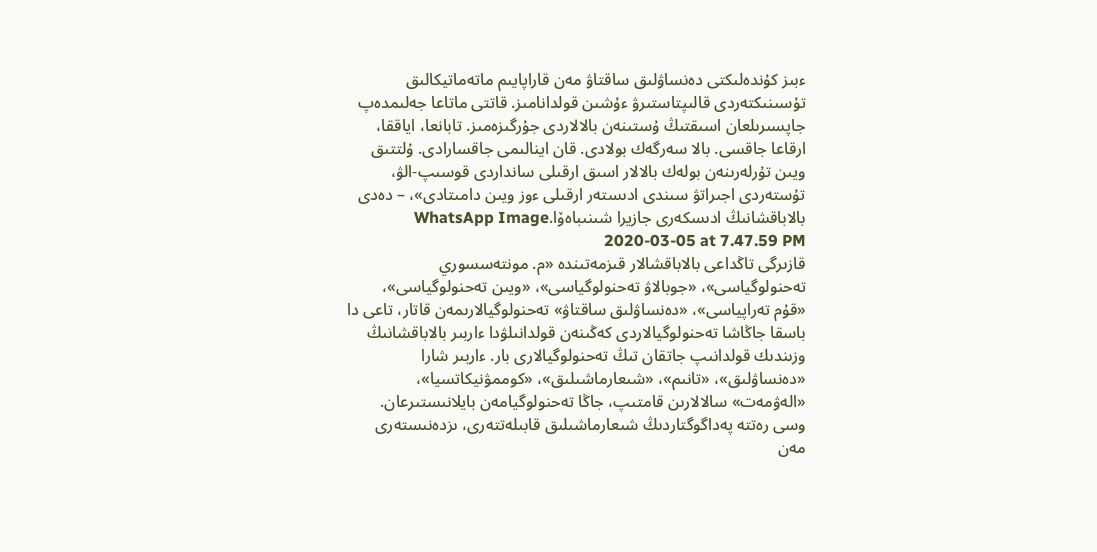ءبىز كۇندەلىكتى دەنساۋلىق ساقتاۋ مەن قاراپايىم ماتەماتيكالىق تۇسىنىكتەردى قالىپتاستىرۋ ءۇشىن قولدانامىز. قاتتى ماتاعا جەلىمدەپ جاپسىرىلعان اسىقتىڭ ۇستىنەن بالالاردى جۇرگىزەمىز. تابانعا، اياققا، ارقاعا جاقسى. بالا سەرگەك بولادى. قان اينالىمى جاقسارادى. ۇلتتىق ويىن تۇرلەرىنەن بولەك بالالار اسىق ارقىلى سانداردى قوسىپ-الۋ، تۇستەردى اجىراتۋ سىندى ادىستەر ارقىلى ءوز ويىن دامىتادى»، – دەدى بالاباقشانىڭ ادىسكەرى جازيرا شىنىباەۆا.WhatsApp Image 2020-03-05 at 7.47.59 PM
قازىرگى تاڭداعى بالاباقشالار قىزمەتىندە «م. مونتەسسوري تەحنولوگياسى»، «جوبالاۋ تەحنولوگياسى»، «ويىن تەحنولوگياسى»، «قۇم تەراپياسى»، «دەنساۋلىق ساقتاۋ» تەحنولوگيالارىمەن قاتار، تاعى دا باسقا جاڭاشا تەحنولوگيالاردى كەڭىنەن قولدانىلۋدا ءاربىر بالاباقشانىڭ وزىندىك قولدانىپ جاتقان تىڭ تەحنولوگيالارى بار. ءاربىر شارا «دەنساۋلىق»، «تانىم»، «شىعارماشىلىق»، «كوممۋنيكاتسيا»، «الەۋمەت» سالالارىن قامتىپ، جاڭا تەحنولوگيامەن بايلانىستىرعان. وسى رەتتە پەداگوگتاردىڭ شىعارماشىلىق قابىلەتتەرى، ىزدەنىستەرى مەن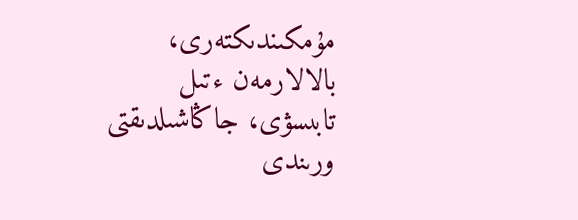مۇمكىندىكتەرى، بالالارمەن ءتىل تابىسۋى، جاڭاشىلدىقتى ورىندى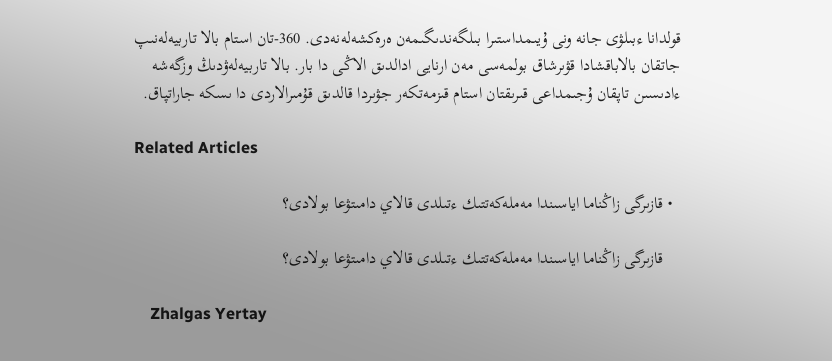قولدانا ءبىلۋى جانە ونى ۇيىمداستىرا بىلگەندىگىمەن ەرەكشەلەنەدى. 360-تان استام بالا تاربيەلەنىپ جاتقان بالاباقشادا قۋىرشاق بولمەسى مەن ارنايى ادالدىق الاڭى دا بار. بالا تاربيەلەۋدىڭ وزگەشە ءادىسىن تاپقان ۇجىمداعى قىرىقتان استام قىزمەتكەر جۋىردا قالدىق قۇمىرالاردى دا ىسكە جاراتپاق.

Related Articles

  • قازىرگى زاڭناما اياسىندا مەملەكەتتىك ءتىلدى قالاي دامىتۋعا بولادى؟

    قازىرگى زاڭناما اياسىندا مەملەكەتتىك ءتىلدى قالاي دامىتۋعا بولادى؟

    Zhalgas Yertay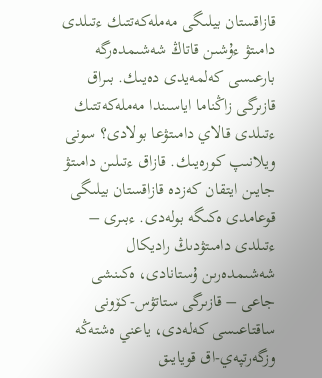قازاقستان بيلىگى مەملەكەتتىك ءتىلدى دامىتۋ ءۇشىن قاتاڭ شەشىمدەرگە بارعىسى كەلمەيدى دەيىك. بىراق قازىرگى زاڭناما اياسىندا مەملەكەتتىك ءتىلدى قالاي دامىتۋعا بولادى؟ سونى ويلانىپ كورەيىك. قازاق ءتىلىن دامىتۋ جايىن ايتقان كەزدە قازاقستان بيلىگى قوعامدى ەكىگە بولەدى. ءبىرى – ءتىلدى دامىتۋدىڭ راديكال شەشىمدەرىن ۇستانادى، ەكىنشى جاعى – قازىرگى ستاتۋس-كۆونى ساقتاعىسى كەلەدى، ياعني ەشتەڭە وزگەرتپەي-اق قويايىق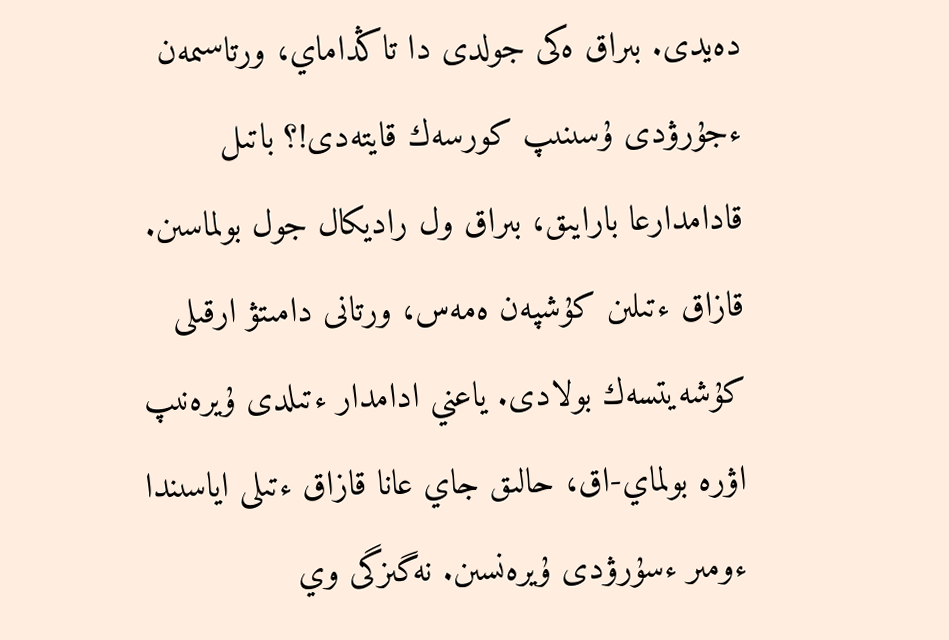دەيدى. بىراق ەكى جولدى دا تاڭداماي، ورتاسىمەن ءجۇرۋدى ۇسىنىپ كورسەك قايتەدى!؟ باتىل قادامدارعا بارايىق، بىراق ول راديكال جول بولماسىن. قازاق ءتىلىن كۇشپەن ەمەس، ورتانى دامىتۋ ارقىلى كۇشەيتسەك بولادى. ياعني ادامدار ءتىلدى ۇيرەنىپ اۋرە بولماي-اق، حالىق جاي عانا قازاق ءتىلى اياسىندا ءومىر ءسۇرۋدى ۇيرەنسىن. نەگىزگى وي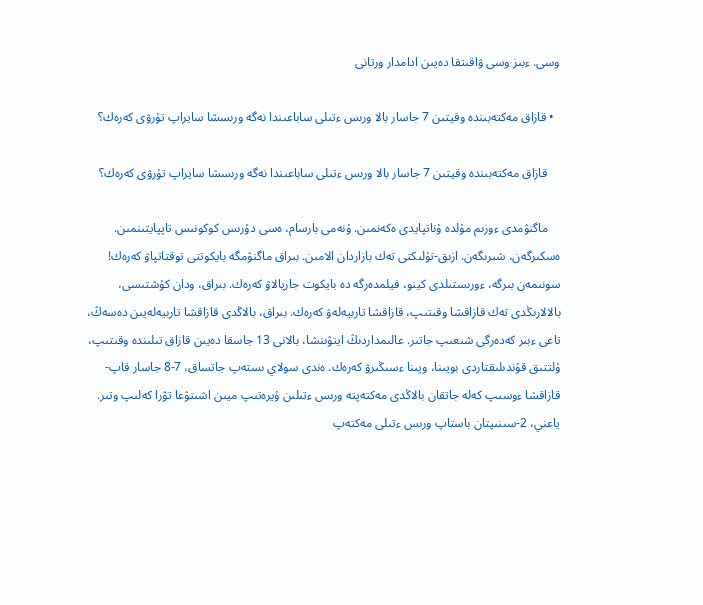وسى. ءبىز وسى ۋاقىتقا دەيىن ادامدار ورتانى

  • قازاق مەكتەبىندە وقيتىن 7 جاسار بالا ورىس ءتىلى ساباعىندا نەگە ورىسشا سايراپ تۇرۋى كەرەك؟

    قازاق مەكتەبىندە وقيتىن 7 جاسار بالا ورىس ءتىلى ساباعىندا نەگە ورىسشا سايراپ تۇرۋى كەرەك؟

    ماگنۋمدى ءوزىم مۇلدە ۇناتپايدى ەكەنمىن. ۇنەمى بارسام، ەسى دۇرىس كوكونىس تاپپايتىنمىن. ەسكىرگەن، شىرىگەن. ازىق-تۇلىكتى تەك بازاردان الامىن. بىراق ماگنۋمگە بايكوتتى توقتاتپاۋ كەرەك! سونىمەن بىرگە، ءورىستىلدى كينو، فيلمدەرگە دە بايكوت جاريالاۋ كەرەك. بىراق، ودان كۇشتىسى، بالالارىڭدى تەك قازاقشا وقىتىپ، قازاقشا تاربيەلەۋ كەرەك. بىراق، بالاڭدى قازاقشا تاربيەلەيىن دەسەڭ، تاعى ءبىر كەدەرگى شىعىپ جاتىر. عالىمداردىڭ ايتۋىنشا، بالانى 13 جاسقا دەيىن قازاق تىلىندە وقىتىپ، ۇلتتىق قۇندىلىقتاردى بويىنا، ويىنا ءسىڭىرۋ كەرەك. ەندى سولاي ىستەپ جاتساق، 7-8 جاسار قاپ-قازاقشا ءوسىپ كەلە جاتقان بالاڭدى مەكتەپتە ورىس ءتىلىن ۇيرەتىپ ميىن اشىتۋعا تۋرا كەلىپ وتىر. ياعني، 2-سىنىپتان باستاپ ورىس ءتىلى مەكتەپ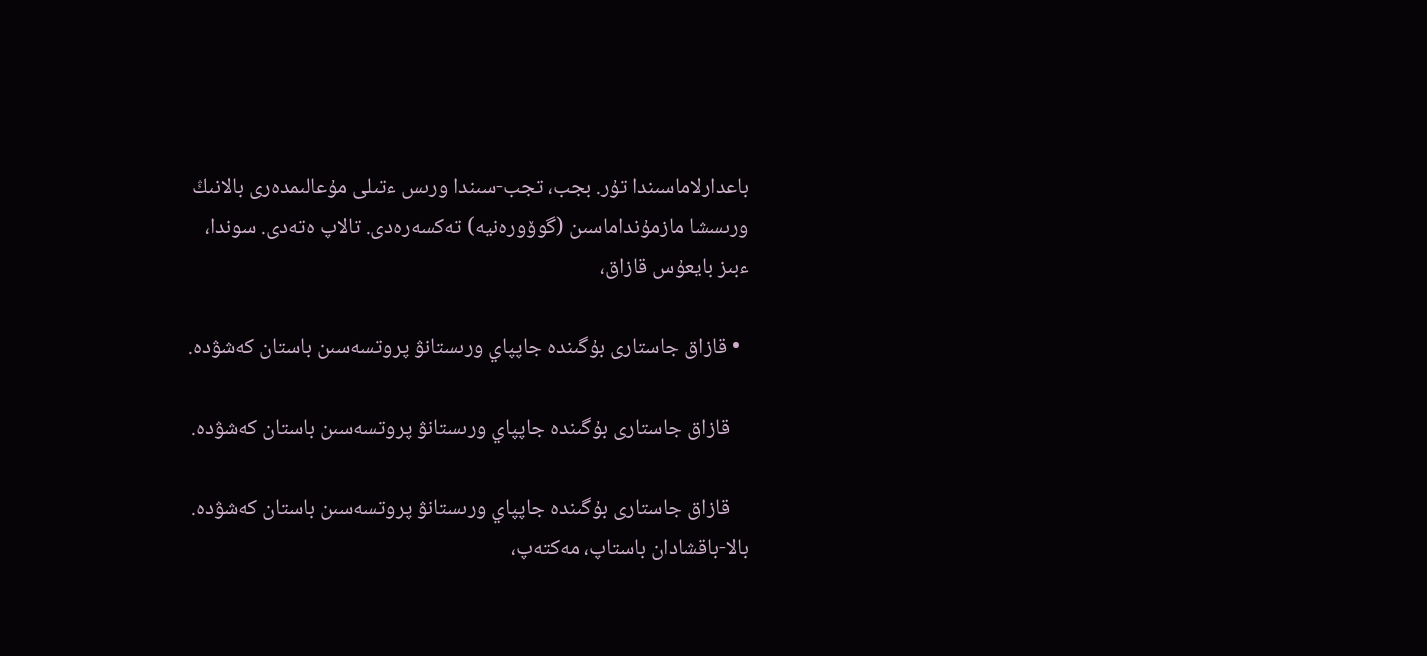باعدارلاماسىندا تۇر. بجب، تجب-سىندا ورىس ءتىلى مۇعالىمدەرى بالانىڭ ورىسشا مازمۇنداماسىن (گوۆورەنيە) تەكسەرەدى. تالاپ ەتەدى. سوندا، ءبىز بايعۇس قازاق،

  • قازاق جاستارى بۇگىندە جاپپاي ورىستانۋ پروتسەسىن باستان كەشۋدە.

    قازاق جاستارى بۇگىندە جاپپاي ورىستانۋ پروتسەسىن باستان كەشۋدە.

    قازاق جاستارى بۇگىندە جاپپاي ورىستانۋ پروتسەسىن باستان كەشۋدە. بالا-باقشادان باستاپ، مەكتەپ،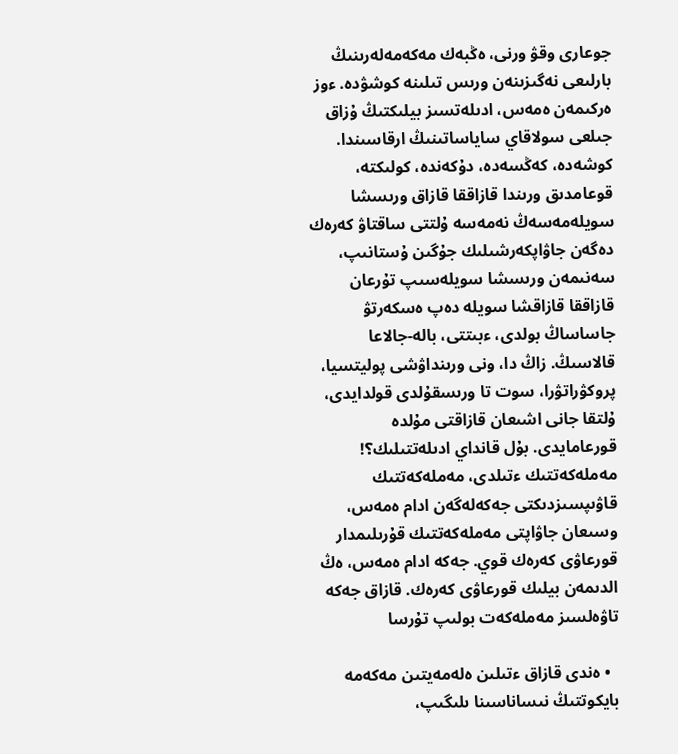جوعارى وقۋ ورنى، ەڭبەك مەكەمەلەرىنىڭ بارلىعى نەگىزىنەن ورىس تىلىنە كوشۋدە. ءوز ەركىمەن ەمەس، ادىلەتسىز بيلىكتىڭ ۇزاق جىلعى سولاقاي ساياساتىنىڭ ارقاسىندا. كوشەدە، كەڭسەدە، دۇكەندە، كولىكتە، قوعامدىق ورىندا قازاققا قازاق ورىسشا سويلەمەسەڭ نەمەسە ۇلتتى ساقتاۋ كەرەك دەگەن جاۋاپكەرشىلىك جۇگىن ۇستانىپ، سەنىمەن ورىسشا سويلەسىپ تۇرعان قازاققا قازاقشا سويلە دەپ ەسكەرتۋ جاساساڭ بولدى، ءبىتتى، بالە-جالاعا قالاسىڭ. زاڭ دا، ونى ورىنداۋشى پوليتسيا، پروكۋراتۋرا، سوت تا ورىسقۇلدى قولدايدى، ۇلتقا جانى اشىعان قازاقتى مۇلدە قورعامايدى. بۇل قانداي ادىلەتتىلىك؟! مەملەكەتتىك ءتىلدى، مەملەكەتتىك قاۋىپسىزدىكتى جەكەلەگەن ادام ەمەس، وسىعان جاۋاپتى مەملەكەتتىك قۇرىلىمدار قورعاۋى كەرەك قوي. جەكە ادام ەمەس، ەڭ الدىمەن بيلىك قورعاۋى كەرەك. قازاق جەكە تاۋەلسىز مەملەكەت بولىپ تۇرسا

  • ەندى قازاق ءتىلىن ەلەمەيتىن مەكەمە بايكوتتىڭ نىساناسىنا ىلىگىپ،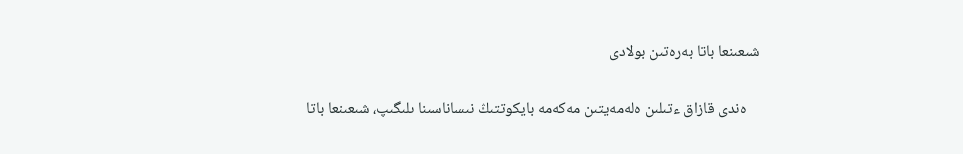شىعىنعا باتا بەرەتىن بولادى

    ەندى قازاق ءتىلىن ەلەمەيتىن مەكەمە بايكوتتىڭ نىساناسىنا ىلىگىپ، شىعىنعا باتا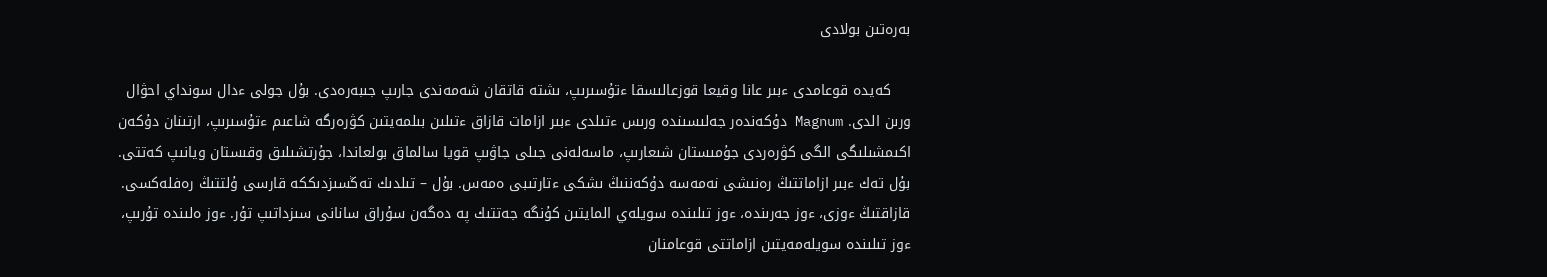بەرەتىن بولادى

    كەيدە قوعامدى ءبىر عانا وقيعا قوزعالىسقا ءتۇسىرىپ، ىشتە قاتقان شەمەندى جارىپ جىبەرەدى. بۇل جولى ءدال سونداي احۋال ورىن الدى. Magnum دۇكەندەر جەلىسىندە ورىس ءتىلدى ءبىر ازامات قازاق ءتىلىن بىلمەيتىن كۋرەرگە شاعىم ءتۇسىرىپ، ارتىنان دۇكەن اكىمشىلىگى الگى كۋرەردى جۇمىستان شىعارىپ، ماسەلەنى جىلى جاۋىپ قويا سالماق بولعاندا، جۇرتشىلىق وقىستان ويانىپ كەتتى. بۇل تەك ءبىر ازاماتتىڭ رەنىشى نەمەسە دۇكەننىڭ ىشكى ءتارتىبى ەمەس. بۇل – تىلدىك تەڭسىزدىككە قارسى ۇلتتىڭ رەفلەكسى. قازاقتىڭ ءوزى، ءوز جەرىندە، ءوز تىلىندە سويلەي المايتىن كۇنگە جەتتىك پە دەگەن سۇراق سانانى سىزداتىپ تۇر. ءوز ەلىندە تۇرىپ، ءوز تىلىندە سويلەمەيتىن ازاماتتى قوعامنان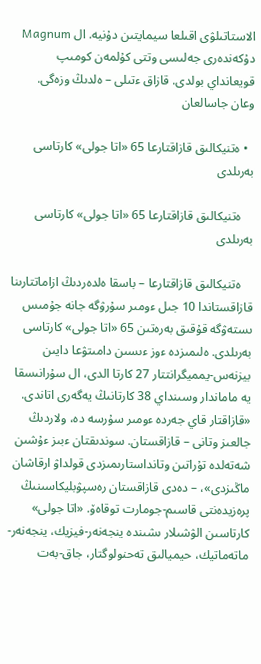الاستاتىلۋى اقىلعا سيمايتىن دۇنيە. ال Magnum دۇكەندەرى جەلىسى وتتى كۇلمەن كومىپ قويعانداي بولدى. قازاق ءتىلى – ەلدىڭ وزەگى. وعان جاسالعان

  • ەتنيكالىق قازاقتارعا 65 «اتا جولى» كارتاسى بەرىلدى

    ەتنيكالىق قازاقتارعا 65 «اتا جولى» كارتاسى بەرىلدى

    ەتنيكالىق قازاقتارعا – باسقا ەلدەردىڭ ازاماتتارىنا قازاقستاندا 10 جىل ءومىر سۇرۋگە جانە جۇمىس ىستەۋگە قۇقىق بەرەتىن 65 «اتا جولى» كارتاسى بەرىلدى. ەلىمىزدە ءوز ءىسىن دامىتۋعا دايىن بيزنەس-يمميگرانتتار 27 كارتا الدى، ال سۇرانىسقا يە ماماندار وسىنداي 38 كارتانىڭ يەگەرى اتاندى. «قازاقتار قاي جەردە ءومىر سۇرسە دە، ولاردىڭ جالعىز وتانى – قازاقستان. سوندىقتان ءبىز ءۇشىن شەتەلدە تۇراتىن وتانداستارىمىزدى قولداۋ ارقاشان ماڭىزدى»، – دەدى قازاقستان رەسپۋبليكاسىنىڭ پرەزيدەنتى قاسىم-جومارت توقاەۆ. «اتا جولى» كارتاسىن الۋشىلار ىشىندە ينجەنەر-فيزيك، ينجەنەر-ماتەماتيك، حيميالىق تەحنولوگتار، جاق-بەت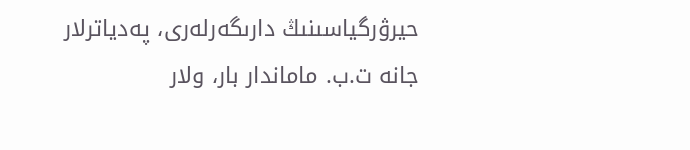حيرۋرگياسىنىڭ دارىگەرلەرى، پەدياترلار جانە ت.ب. ماماندار بار، ولار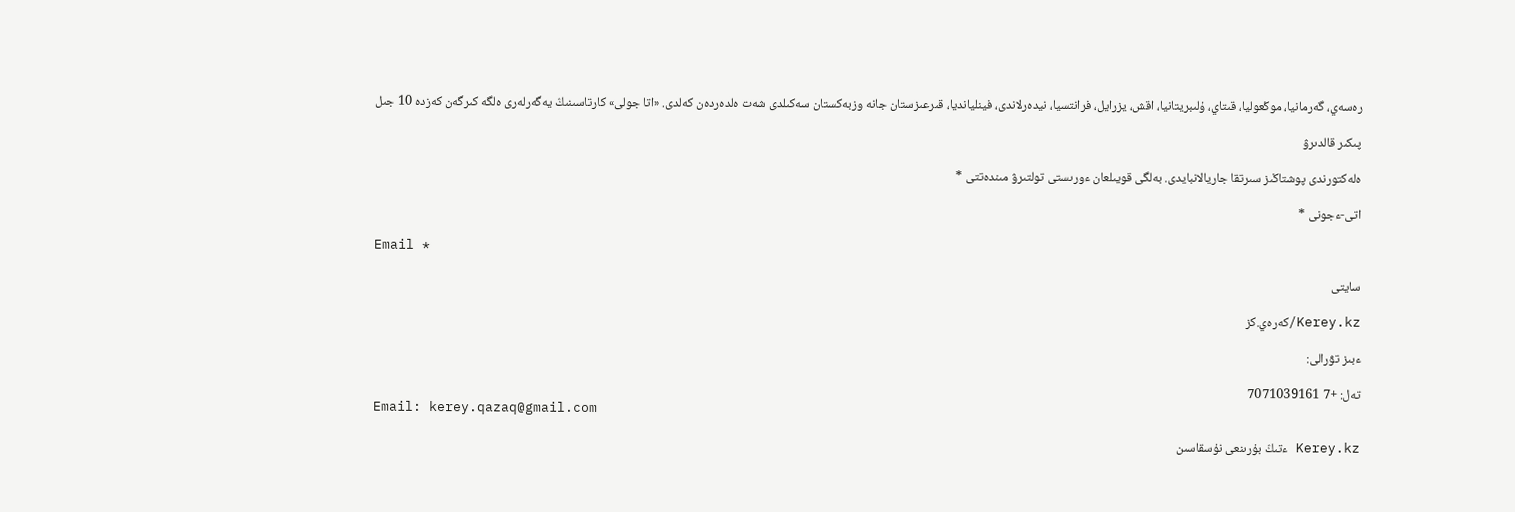رەسەي، گەرمانيا، موڭعوليا، قىتاي، ۇلىبريتانيا، اقش، يزرايل، فرانتسيا، نيدەرلاندى، فينليانديا، قىرعىزستان جانە وزبەكستان سەكىلدى شەت ەلدەردەن كەلدى. «اتا جولى» كارتاسىنىڭ يەگەرلەرى ەلگە كىرگەن كەزدە 10 جىل

پىكىر قالدىرۋ

ەلەكتورندى پوشتاڭىز سىرتقا جاريالانبايدى. بەلگى قويىلعان ءورىستى تولتىرۋ مىندەتتى *

اتى-ءجونى *

Email *

سايتى

Kerey.kz/كەرەي.كز

ءبىز تۋرالى:

تەل: +7 7071039161
Email: kerey.qazaq@gmail.com

Kerey.kz ءتىڭ بۇرىنعى نۇسقاسىن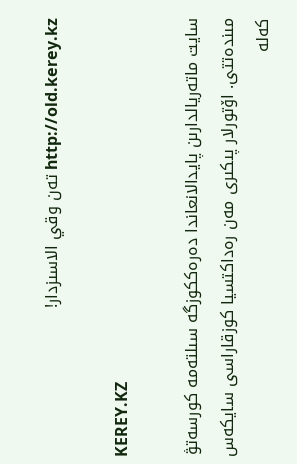http://old.kerey.kz تەن وقي الاسىزدار!

KEREY.KZ

سايت ماتەريالدارىن پايدالانعاندا دەرەككوزگە سىلتەمە كورسەتۋ مىندەتتى. اۆتورلار پىكىرى مەن رەداكتسيا كوزقاراسى سايكەس كەلە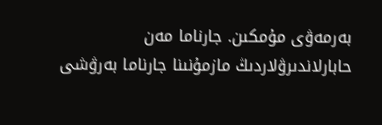بەرمەۋى مۇمكىن. جارناما مەن حابارلاندىرۋلاردىڭ مازمۇنىنا جارناما بەرۋشى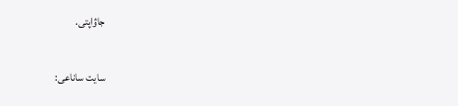جاۋاپتى.

سايت ساناعى: